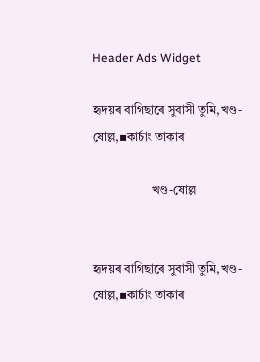Header Ads Widget

হৃদয়ৰ বাগিছাৰে সুবাসী তুমি,খণ্ড-ষোল্ল,▪কাৰ্চাং তাকাৰ

                   খণ্ড-ষোল্ল


হৃদয়ৰ বাগিছাৰে সুবাসী তুমি,খণ্ড-ষোল্ল,▪কাৰ্চাং তাকাৰ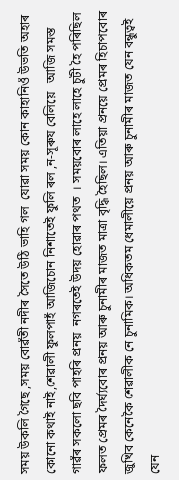সময় উকলি গৈছে ,সময় বোৱঁতী নদীৰ সৈতে উঠি ভাহি গল  যোৱা সময় কোন কাহানিওঁ উভতি অহাৰ কোনো কথাই নাই,শেৱালী ফুলপাহঁ আজিচোন নিশাতেই ফুলি ৰল ,ন-সূৰুয বেলিয়ে   আজি সমস্ত গাৱঁৰ সকলো ছবি পাহৰি প্ৰনয়  নগৰতেই উদয় হোৱাৰ পথত  । সময়বোৰ লাহে লাহে চুটী হৈ পৰিছিল ফলত প্ৰেমৰ দৈৰ্ঘ্যবোৰ প্ৰনয় আৰু চুনামীৰ মাজত মাত্ৰা বৃদ্ধি হৈছিল। এতিয়া প্ৰনয়ে প্ৰেমৰ হিচাপবোৰ জুখিব কেনেকৈ শেৱালীক নে চুনামিক। অধিকতম ধেমালীয়ে প্ৰনয় আৰু চুনামীৰ মাজত যেন বন্ধুত্বই যেন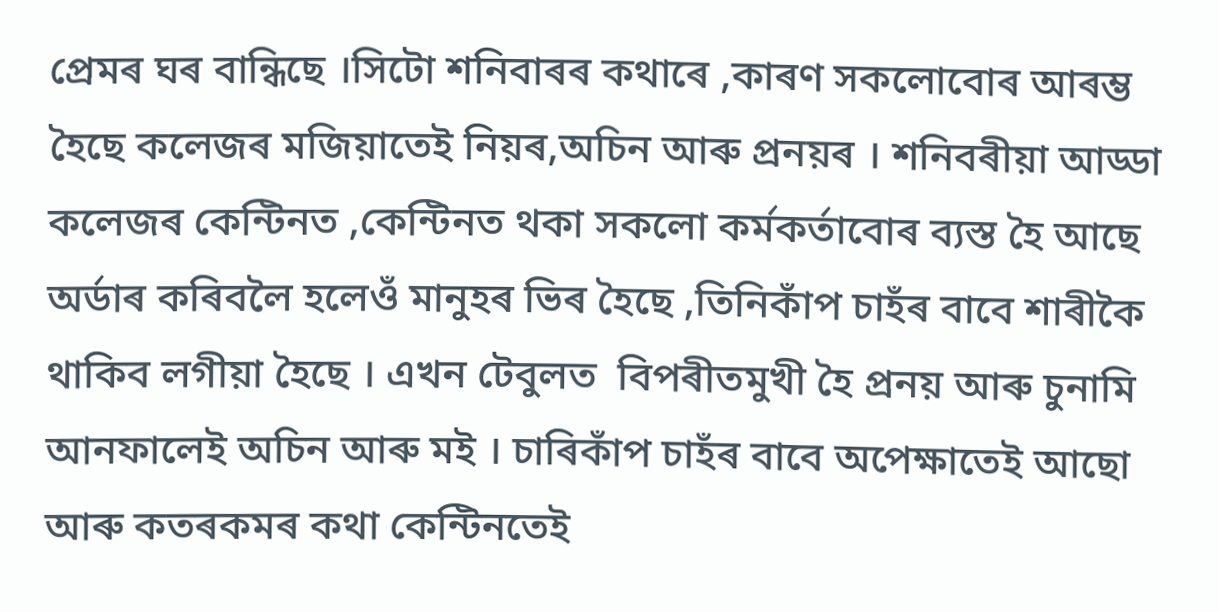প্ৰেমৰ ঘৰ বান্ধিছে ।সিটো শনিবাৰৰ কথাৰে ,কাৰণ সকলোবোৰ আৰম্ভ হৈছে কলেজৰ মজিয়াতেই নিয়ৰ,অচিন আৰু প্ৰনয়ৰ । শনিবৰীয়া আড্ডা কলেজৰ কেন্টিনত ,কেন্টিনত থকা সকলো কৰ্মকৰ্তাবোৰ ব্যস্ত হৈ আছে অৰ্ডাৰ কৰিবলৈ হলেওঁ মানুহৰ ভিৰ হৈছে ,তিনিকাঁপ চাহঁৰ বাবে শাৰীকৈ থাকিব লগীয়া হৈছে । এখন টেবুলত  বিপৰীতমুখী হৈ প্ৰনয় আৰু চুনামি আনফালেই অচিন আৰু মই । চাৰিকাঁপ চাহঁৰ বাবে অপেক্ষাতেই আছো আৰু কতৰকমৰ কথা কেন্টিনতেই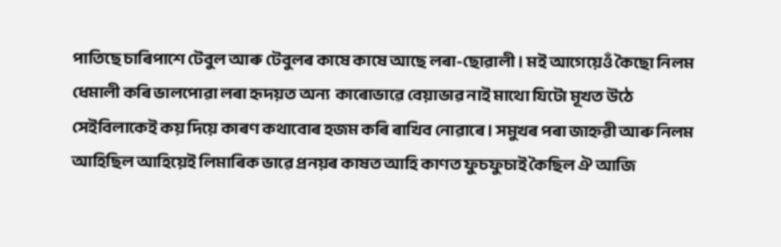পাতিছে চাৰিপাশে টেবুল আৰু টেবুলৰ কাষে কাষে আছে লৰা-ছোৱালী । মই আগেয়েওঁ কৈছো নিলম ধেমালী কৰি ভালপোৱা লৰা হৃদয়ত অন্য  কাৰোভাৱে বেয়াভাৱ নাই মাথো যিটো মূখত উঠে সেইবিলাকেই কয় দিয়ে কাৰণ কথাবোৰ হজম কৰি ৰাখিব নোৱাৰে । সমুখৰ পৰা জাহ্নৱী আৰু নিলম আহিছিল আহিয়েই লিমাৰিক ভাৱে প্ৰনয়ৰ কাষত আহি কাণত ফুচফুচাই কৈছিল ঐ আজি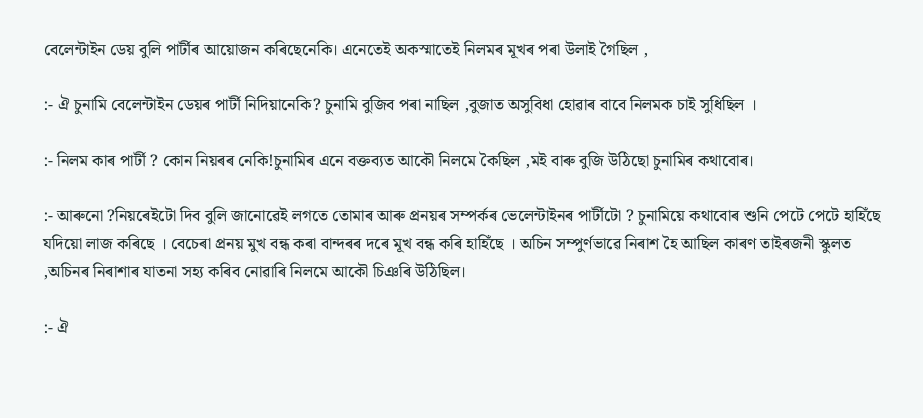বেলেন্টাইন ডেয় বুলি পাৰ্টীৰ আয়োজন কৰিছেনেকি। এনেতেই অকস্মাতেই নিলমৰ মূখৰ পৰা উলাই গৈছিল ,

:- ঐ চুনামি বেলেন্টাইন ডেয়ৰ পাৰ্টী নিদিয়ানেকি? চুনামি বুজিব পৰা নাছিল ,বুজাত অসুবিধা হোৱাৰ বাবে নিলমক চাই সুধিছিল ।

:- নিলম কাৰ পাৰ্টী ? কোন নিয়ৰৰ নেকি!চুনামিৰ এনে বক্তব্যত আকৌ নিলমে কৈছিল ,মই বাৰু বুজি উঠিছো চুনামিৰ কথাবোৰ।

:- আৰুনো ?নিয়ৰেইটো দিব বুলি জানোৱেই লগতে তোমাৰ আৰু প্ৰনয়ৰ সম্পৰ্কৰ ভেলেন্টাইনৰ পাৰ্টীটো ? চুনামিয়ে কথাবোৰ শুনি পেটে পেটে হাহিঁছে যদিয়ো লাজ কৰিছে । বেচেৰা প্ৰনয় মুখ বন্ধ কৰা বান্দৰৰ দৰে মূখ বন্ধ কৰি হাহিঁছে । অচিন সম্পুৰ্ণভাৱে নিৰাশ হৈ আছিল কাৰণ তাইৰজনী স্কুলত ,অচিনৰ নিৰাশাৰ যাতনা সহ্য কৰিব নোৱাৰি নিলমে আকৌ চিঞৰি উঠিছিল।

:- ঐ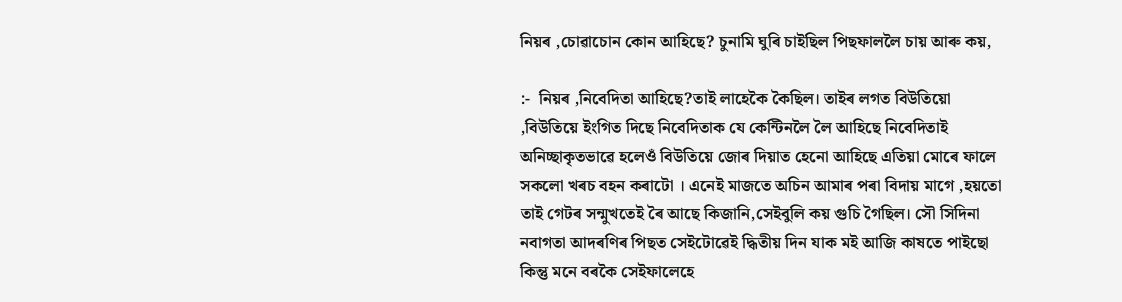নিয়ৰ ,চোৱাচোন কোন আহিছে? চুনামি ঘুৰি চাইছিল পিছফাললৈ চায় আৰু কয়,

:-  নিয়ৰ ,নিবেদিতা আহিছে?তাই লাহেকৈ কৈছিল। তাইৰ লগত বিউতিয়ো ,বিউতিয়ে ইংগিত দিছে নিবেদিতাক যে কেন্টিনলৈ লৈ আহিছে নিবেদিতাই অনিচ্ছাকৃতভাৱে হলেওঁ বিউতিয়ে জোৰ দিয়াত হেনো আহিছে এতিয়া মোৰে ফালে সকলো খৰচ বহন কৰাটো । এনেই মাজতে অচিন আমাৰ পৰা বিদায় মাগে ,হয়তো তাই গেটৰ সন্মুখতেই ৰৈ আছে কিজানি,সেইবুলি কয় গুচি গৈছিল। সৌ সিদিনা নবাগতা আদৰণিৰ পিছত সেইটোৱেই দ্ধিতীয় দিন যাক মই আজি কাষতে পাইছো কিন্তু মনে বৰকৈ সেইফালেহে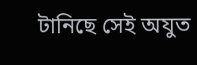টানিছে সেই অযুত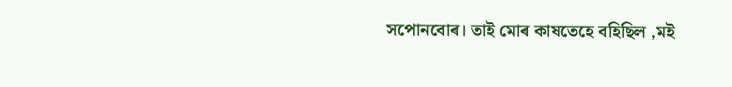সপোনবোৰ। তাই মোৰ কাষতেহে বহিছিল ,মই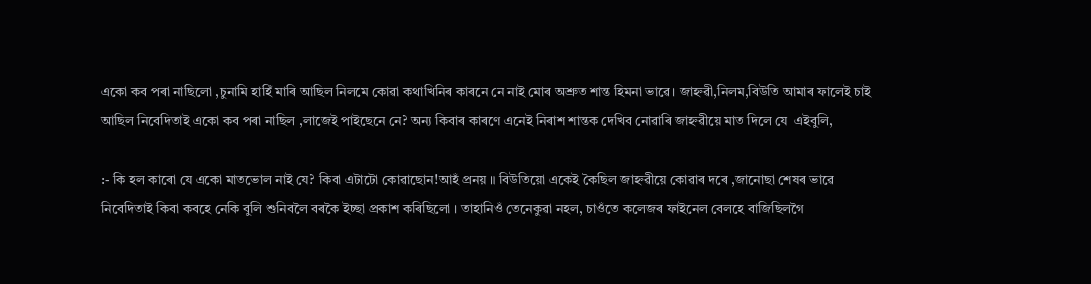একো কব পৰা নাছিলো ,চুনামি হাহিঁ মাৰি আছিল নিলমে কোৱা কথাখিনিৰ কাৰনে নে নাই মোৰ অশ্ৰুত শান্ত হিমনা ভাৱে। জাহ্নৱী,নিলম,বিউতি আমাৰ ফালেই চাই আছিল নিবেদিতাই একো কব পৰা নাছিল ,লাজেই পাইছেনে নে? অন্য কিবাৰ কাৰণে এনেই নিৰাশ শান্তক দেখিব নোৱাৰি জাহ্নৱীয়ে মাত দিলে যে  এইবুলি,

:- কি হল কাৰো যে একো মাতভোল নাই যে? কিবা এটাটো কোৱাছোন!আহঁ প্ৰনয় ॥ বিউতিয়ো একেই কৈছিল জাহ্নৱীয়ে কোৱাৰ দৰে ,জানোছা শেষৰ ভাৱে নিবেদিতাই কিবা কবহে নেকি বুলি শুনিবলৈ বৰকৈ ইচ্ছা প্ৰকাশ কৰিছিলো । তাহানিওঁ তেনেকুৱা নহল, চাওঁতে কলেজৰ ফাইনেল বেলহে বাজিছিলগৈ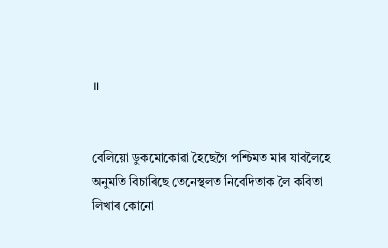॥


বেলিয়ো ডুকমোকোৱা হৈছেগৈ পশ্চিমত মাৰ যাবলৈহে অনুমতি বিচাৰিছে তেনেস্থলত নিবেদিতাক লৈ কবিতা লিখাৰ কোনো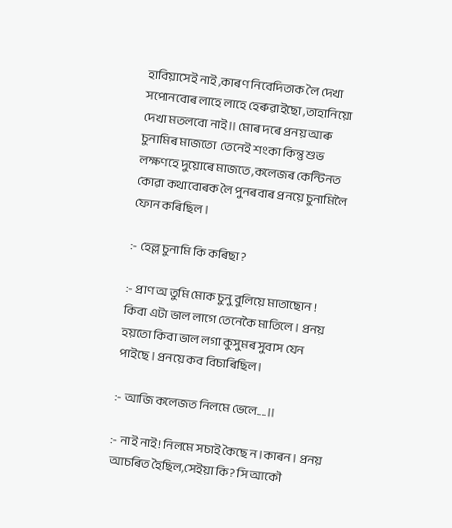হাবিয়াসেই নাই ,কাৰণ নিবেদিতাক লৈ দেখা সপোনবোৰ লাহে লাহে হেৰুৱাইছো ,তাহানিয়ো দেখা মতলবো নাই॥ মোৰ দৰে প্ৰনয় আৰু চুনামিৰ মাজতো  তেনেই শংকা কিন্তু শুভ লক্ষণহে দুয়োৰে মাজতে ,কলেজৰ কেন্টিনত কোৱা কথাবোৰক লৈ পুনৰবাৰ প্ৰনয়ে চুনামিলৈ ফোন কৰিছিল ।

:- হেল্ল চুনামি কি কৰিছা?

:- প্ৰাণ অ তুমি মোক চুনু বুলিয়ে মাতাছোন ! কিবা এটা ভাল লাগে তেনেকৈ মাতিলে । প্ৰনয় হয়তো কিবা ভাল লগা কুসুমৰ সুবাস যেন পাইছে । প্ৰনয়ে কব বিচাৰিছিল।

:- আজি কলেজত নিলমে ভেলে....॥

:- নাই নাই! নিলমে সচাই কৈছে ন।কাৰন। প্ৰনয় আচৰিত হৈছিল,সেইয়া কি? সি আকৌ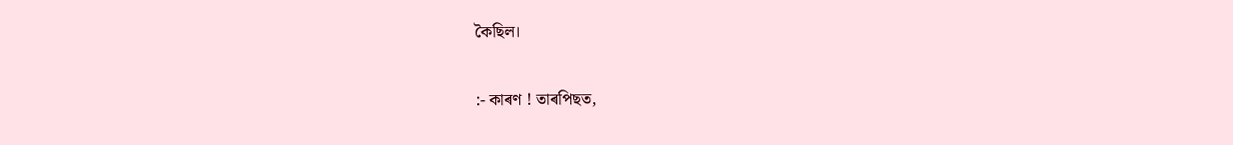কৈছিল।

:- কাৰণ ! তাৰপিছত,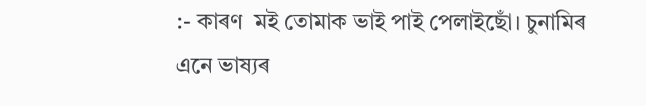:- কাৰণ  মই তোমাক ভাই পাই পেলাইছোঁ। চুনামিৰ এনে ভাষ্যৰ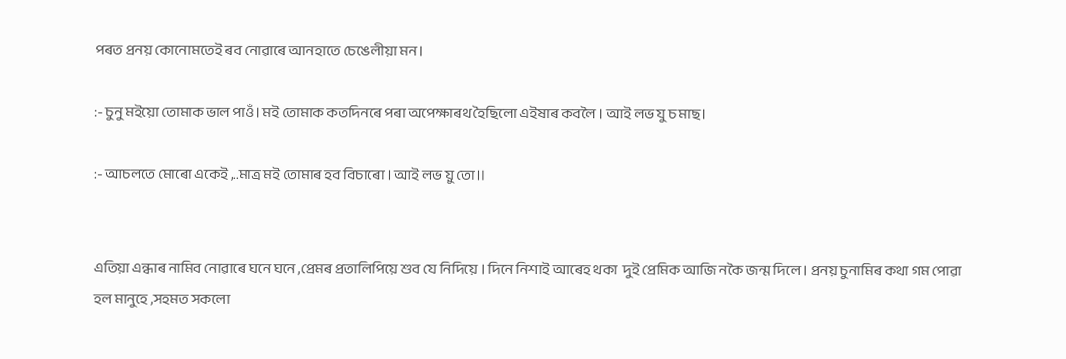পৰত প্ৰনয় কোনোমতেই ৰব নোৱাৰে আনহাতে চেঙেলীয়া মন।

:- চুনু মইয়ো তোমাক ভাল পাওঁ। মই তোমাক কতদিনৰে পৰা অপেক্ষাৰথ হৈছিলো এইষাৰ কবলৈ । আই লভ যু চ মাছ।

:- আচলতে মোৰো একেই ,..মাত্ৰ মই তোমাৰ হব বিচাৰো । আই লভ য়ু তো॥


এতিয়া এন্ধাৰ নামিব নোৱাৰে ঘনে ঘনে ,প্ৰেমৰ প্ৰতালিপিয়ে শুব যে নিদিয়ে । দিনে নিশাই আৰেহ থকা  দুই প্ৰেমিক আজি নকৈ জন্ম দিলে । প্ৰনয় চুনামিৰ কথা গম পোৱা হল মানুহে ,সহমত সকলো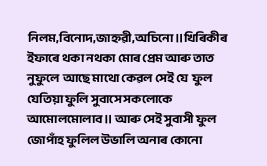নিলম,বিনোদ,জাহ্নৱী,অচিনো॥খিৰিকীৰ ইফাৰে থকা নথকা মোৰ প্ৰেম আৰু তাত নুফুলে  আছে মাথো কেৱল সেই যে  ফুল যেতিয়া ফুলি সুবাসে সকলোকে আমোলমোলাব ॥ আৰু সেই সুবাসী ফুল জোপাঁহ ফুলিল উভালি অনাৰ কোনো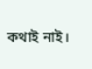কথাই নাই।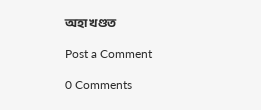অহা খণ্ডত

Post a Comment

0 Comments